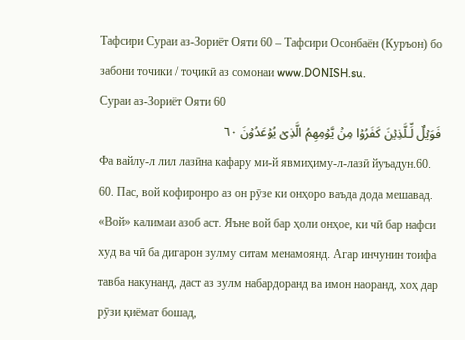Тафсири Сураи аз-Зориёт Ояти 60 – Тафсири Осонбаён (Куръон) бо забони точики / тоҷикӣ аз сомонаи www.DONISH.su.
Сураи аз-Зориёт Ояти 60
فَوَيۡلٌ لِّـلَّذِيۡنَ كَفَرُوۡا مِنۡ يَّوۡمِهِمُ الَّذِىۡ يُوۡعَدُوۡنَ ٦٠
Фа вайлу-л лил лазӣна кафару ми-й явмиҳиму-л-лазӣ йуъадун.60.
60. Пас, вой кофиронро аз он рӯзе ки онҳоро ваъда дода мешавад.
«Вой» калимаи азоб аст. Яъне вой бар ҳоли онҳое, ки чӣ бар нафси худ ва чӣ ба дигарон зулму ситам менамоянд. Агар инчунин тоифа тавба накунанд, даст аз зулм набардоранд ва имон наоранд, хоҳ дар рӯзи қиёмат бошад,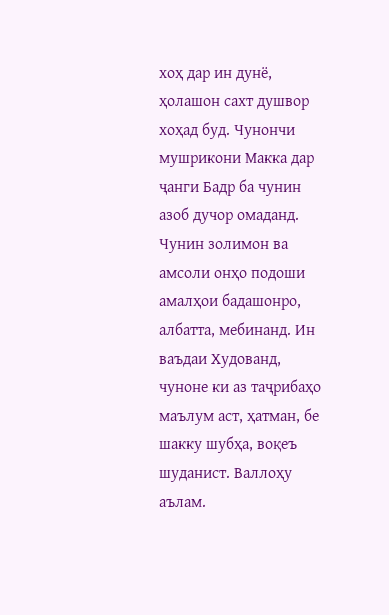хоҳ дар ин дунё, ҳолашон сахт душвор хоҳад буд. Чунончи мушрикони Макка дар ҷанги Бадр ба чунин азоб дучор омаданд. Чунин золимон ва амсоли онҳо подоши амалҳои бадашонро, албатта, мебинанд. Ин ваъдаи Худованд, чуноне ки аз таҷрибаҳо маълум аст, ҳатман, бе шакку шубҳа, воқеъ шуданист. Валлоҳу аълам.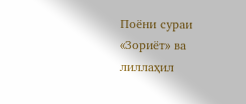Поёни сураи «Зориёт» ва лиллаҳил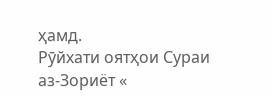ҳамд.
Рӯйхати оятҳои Сураи аз-Зориёт «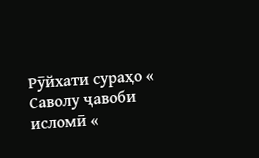Рӯйхати сураҳо «
Саволу ҷавоби исломӣ «